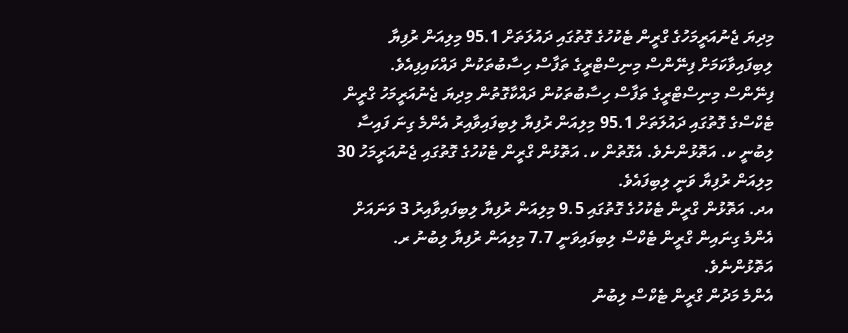މިދިޔަ ޖެނުއަރީމަހުގެ ގްރީން ޓެކުހުގެ ގޮތުގައި ދައުލަތަށް 95.1 މިލިއަން ރުފިޔާ ލިބިފައިވާކަމަށް ފިނޭންސް މިނިސްޓްރީގެ ތަފާސް ހިސާބުތަކުން ދައްކައިފިއެވެ.
ފިނޭންސް މިނިސްޓްރީގެ ތަފާސް ހިސާބުތަކުން ދައްކާގޮތުން މިދިޔަ ޖެނުއަރީމަހު ގްރީން ޓެކްސްގެ ގޮތުގައި ދައުލަތަށް 95.1 މިލިއަން ރުފިޔާ ލިބިފައިވާއިރު އެންމެ ގިނަ ފައިސާ ލިބުނީ ކ. އަތޮޅުންނެވެ. އެގޮތުން ކ. އަތޮޅުން ގްރީން ޓެކުހުގެ ގޮތުގައި ޖެނުއަރީމަހު 30 މިލިއަން ރުފިޔާ ވަނީ ލިބިފައެވެ.
އދ. އަތޮޅުން ގްރީން ޓެކުހުގެ ގޮތުގައި 9.5 މިލިއަން ރުފިޔާ ލިބިފައިވާއިރު 3 ވަނައަށް އެންމެ ގިނައިން ގްރީން ޓެކްސް ލިބިފައިވަނީ 7.7 މިލިއަން ރުފިޔާ ލިބުނު ރ. އަތޮޅުންނެވެ.
އެންމެ މަދުން ގްރީން ޓެކްސް ލިބުނު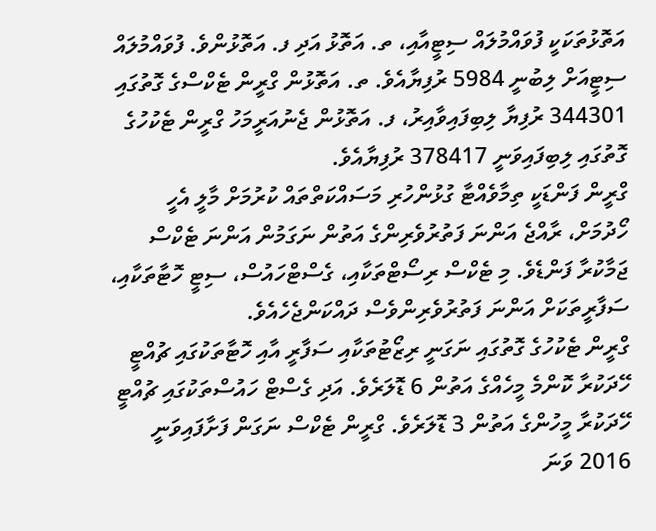އަތޮޅުތަކަކީ ފުވައްމުލައް ސިޓީއާއި، ތ. އަތޮޅު އަދި ފ. އަތޮޅުންވެ. ފުވައްމުލައް ސިޓީއަށް ލިބުނީ 5984 ރުފިޔާއެވެ. ތ. އަތޮޅުން ގްރީން ޓެކްސްގެ ގޮތުގައި 344301 ރުފިޔާ ލިބިފައިވާއިރު، ފ. އަތޮޅުން ޖެނުއަރީމަހު ގްރީން ޓެކުހުގެ ގޮތުގައި ލިބިފައިވަނީ 378417 ރުފިޔާއެވެ.
ގްރީން ފަންޑަކީ ތިމާވެއްޓާ ގުޅުންހުރި މަސައްކަތްތައް ކުރުމަށް މާލީ އެހީ ހޯދުމަށް، ރާއްޖެ އަންނަ ފަތުރުވެރިންގެ އަތުން ނަގަމުން އަންނަ ޓެކްސް ޖަމާކުރާ ފަންޑެވެ. މި ޓެކްސް ރިސޯޓްތަކާއި، ގެސްޓްހައުސް، ސިޓީ ހޮޓާތަކާއި، ސަފާރީތަކަށް އަންނަ ފަތުރުވެރިންވެސް ދައްކަންޖެހެއެވެ.
ގްރީން ޓެކުހުގެ ގޮތުގައި ނަގަނީ ރިޒޯޓުތަކާއި ސަފާރީ އާއި ހޮޓާތަކުގައި ޗުއްޓީ ހޭދަކުރާ ކޮންމެ މީހެއްގެ އަތުން 6 ޑޮލަރެވެ. އަދި ގެސްޓް ހައުސްތަކުގައި ޗުއްޓީ ހޭދަކުރާ މީހުންގެ އަތުން 3 ޑޮލަރެވެ. ގްރީން ޓެކްސް ނަގަން ފަށާފައިވަނީ 2016 ވަނަ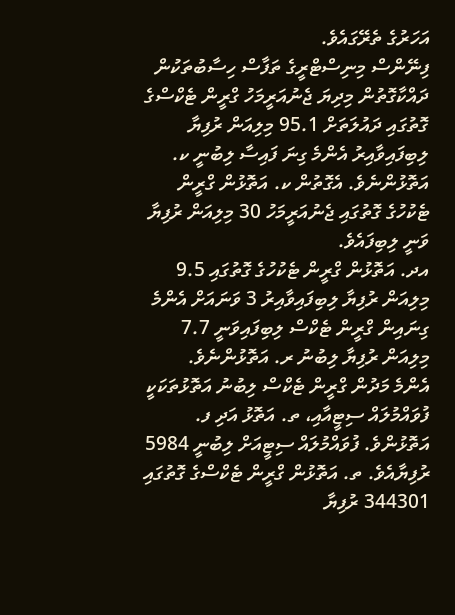އަހަރުގެ ތެރޭގައެވެ.
ފިނޭންސް މިނިސްޓްރީގެ ތަފާސް ހިސާބުތަކުން ދައްކާގޮތުން މިދިޔަ ޖެނުއަރީމަހު ގްރީން ޓެކްސްގެ ގޮތުގައި ދައުލަތަށް 95.1 މިލިއަން ރުފިޔާ ލިބިފައިވާއިރު އެންމެ ގިނަ ފައިސާ ލިބުނީ ކ. އަތޮޅުންނެވެ. އެގޮތުން ކ. އަތޮޅުން ގްރީން ޓެކުހުގެ ގޮތުގައި ޖެނުއަރީމަހު 30 މިލިއަން ރުފިޔާ ވަނީ ލިބިފައެވެ.
އދ. އަތޮޅުން ގްރީން ޓެކުހުގެ ގޮތުގައި 9.5 މިލިއަން ރުފިޔާ ލިބިފައިވާއިރު 3 ވަނައަށް އެންމެ ގިނައިން ގްރީން ޓެކްސް ލިބިފައިވަނީ 7.7 މިލިއަން ރުފިޔާ ލިބުނު ރ. އަތޮޅުންނެވެ.
އެންމެ މަދުން ގްރީން ޓެކްސް ލިބުނު އަތޮޅުތަކަކީ ފުވައްމުލައް ސިޓީއާއި، ތ. އަތޮޅު އަދި ފ. އަތޮޅުންވެ. ފުވައްމުލައް ސިޓީއަށް ލިބުނީ 5984 ރުފިޔާއެވެ. ތ. އަތޮޅުން ގްރީން ޓެކްސްގެ ގޮތުގައި 344301 ރުފިޔާ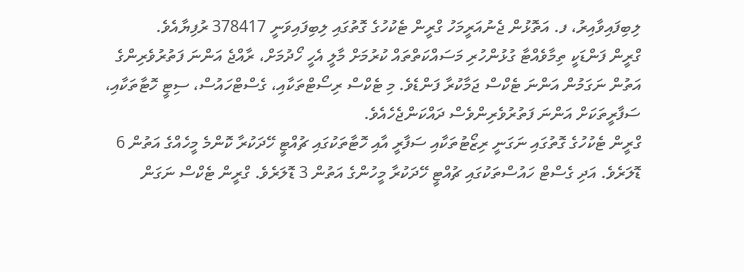ލިބިފައިވާއިރު، ފ. އަތޮޅުން ޖެނުއަރީމަހު ގްރީން ޓެކުހުގެ ގޮތުގައި ލިބިފައިވަނީ 378417 ރުފިޔާއެވެ.
ގްރީން ފަންޑަކީ ތިމާވެއްޓާ ގުޅުންހުރި މަސައްކަތްތައް ކުރުމަށް މާލީ އެހީ ހޯދުމަށް، ރާއްޖެ އަންނަ ފަތުރުވެރިންގެ އަތުން ނަގަމުން އަންނަ ޓެކްސް ޖަމާކުރާ ފަންޑެވެ. މި ޓެކްސް ރިސޯޓްތަކާއި، ގެސްޓްހައުސް، ސިޓީ ހޮޓާތަކާއި، ސަފާރީތަކަށް އަންނަ ފަތުރުވެރިންވެސް ދައްކަންޖެހެއެވެ.
ގްރީން ޓެކުހުގެ ގޮތުގައި ނަގަނީ ރިޒޯޓުތަކާއި ސަފާރީ އާއި ހޮޓާތަކުގައި ޗުއްޓީ ހޭދަކުރާ ކޮންމެ މީހެއްގެ އަތުން 6 ޑޮލަރެވެ. އަދި ގެސްޓް ހައުސްތަކުގައި ޗުއްޓީ ހޭދަކުރާ މީހުންގެ އަތުން 3 ޑޮލަރެވެ. ގްރީން ޓެކްސް ނަގަން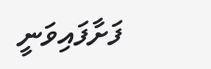ފަށާފައިވަނީ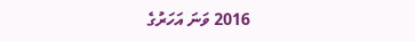2016 ވަނަ އަހަރުގެ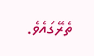ތެރޭގައެވެ.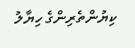ކިޔުންތެރިންގެ ހިޔާލު